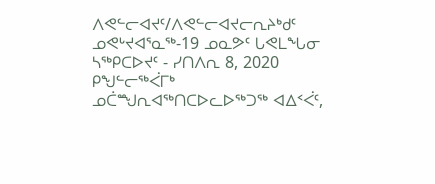ᐱᕙᓪᓕᐊᔪᑦ/ᐱᕙᓪᓕᐊᔪᓕᕆᔨᒃᑯᑦ
ᓄᕙᒡᔪᐊᕐᓇᖅ-19 ᓄᓇᕗᑦ ᒐᕙᒪᖓᓂ ᓴᖅᑭᑕᐅᔪᑦ - ᓯᑎᐱᕆ 8, 2020
ᑭᖑᓪᓕᖅᐹᒥᒃ ᓄᑖᙳᕆᐊᖅᑎᑕᐅᓚᐅᖅᑐᖅ ᐊᐃᑉᐹᑦ,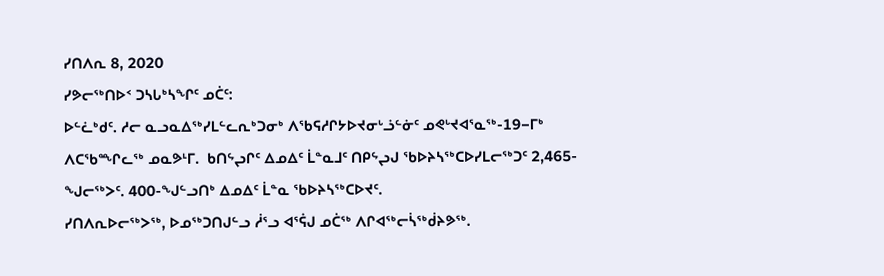ᓯᑎᐱᕆ 8, 2020
ᓯᕗᓕᖅᑎᐅᑉ ᑐᓴᒐᒃᓴᖏᑦ ᓄᑖᑦ:
ᐅᓪᓛᒃᑯᑦ. ᓱᓕ ᓇᓗᓇᐃᖅᓯᒪᓪᓚᕆᒃᑐᓂᒃ ᐱᖃᕋᓱᒋᔭᐅᔪᓂᒡᓘᓪᓃᑦ ᓄᕙᒡᔪᐊᕐᓇᖅ-19−ᒥᒃ ᐱᑕᖃᙱᓚᖅ ᓄᓇᕗᒻᒥ.  ᑲᑎᖦᖢᒋᑦ ᐃᓄᐃᑦ ᒫᓐᓇᒧᑦ ᑎᑭᖦᖢᒍ ᖃᐅᔨᓴᖅᑕᐅᓯᒪᓕᖅᑐᑦ 2,465-ᖑᓕᖅᐳᑦ. 400-ᖑᓪᓗᑎᒃ ᐃᓄᐃᑦ ᒫᓐᓇ ᖃᐅᔨᓴᖅᑕᐅᔪᑦ.
ᓯᑎᐱᕆᐅᓕᖅᐳᖅ, ᐅᓄᖅᑐᑎᒍᓪᓗ ᓲᕐᓗ ᐊᕐᕌᒍ ᓄᑖᖅ ᐱᒋᐊᖅᓕᓵᖅᑰᔨᕗᖅ.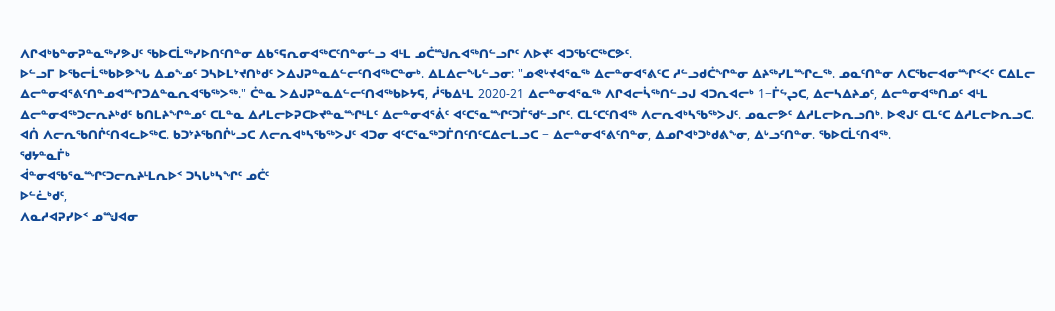ᐱᒋᐊᒃᑲᓐᓂᕈᓐᓇᖅᓯᕗᒍᑦ ᖃᐅᑕᒫᖅᓯᐅᑎᑦᑎᓐᓂ ᐃᑲᕐᕋᕆᓂᐊᖅᑕᑦᑎᓐᓂᓪᓗ ᐊᒻᒪ ᓄᑖᙳᕆᐊᖅᑎᓪᓗᒋᑦ ᐱᐅᔪᑦ ᐊᑐᖃᑦᑕᖅᑕᕗᑦ.
ᐅᓪᓗᒥ ᐅᖃᓕᒫᖅᑲᐅᕗᖓ ᐃᓄᖕᓄᑦ ᑐᓴᐅᒪᔾᔪᑎᒃᑯᑦ ᐳᐃᒍᕈᓐᓇᐃᓪᓕᑦᑎᐊᖅᑕᓐᓂᒃ. ᐃᒪᐃᓕᖓᓪᓗᓂ: "ᓄᕙᒡᔪᐊᕐᓇᖅ ᐃᓕᓐᓂᐊᕐᕕᑦᑕ ᓱᓪᓗᑯᑖᖏᓐᓂ ᐃᔨᖅᓯᒪᙱᓚᖅ. ᓄᓇᑦᑎᓐᓂ ᐱᑕᖃᓕᐊᓂᙱᑉᐸᑦ ᑕᐃᒪᓕ ᐃᓕᓐᓂᐊᕐᕕᑦᑎᓐᓄᐊᙱᑐᐃᓐᓇᕆᐊᖃᖅᐳᖅ." ᑖᓐᓇ ᐳᐃᒍᕈᓐᓇᐃᓪᓕᑦᑎᐊᖅᑲᐅᔭᕋ, ᓲᖃᐃᒻᒪ 2020-21 ᐃᓕᓐᓂᐊᕐᓇᖅ ᐱᒋᐊᓕᓵᖅᑎᓪᓗᒍ ᐊᑐᕆᐊᓕᒃ 1−ᒦᖦᖢᑕ, ᐃᓕᓴᐃᔨᓄᑦ, ᐃᓕᓐᓂᐊᖅᑎᓄᑦ ᐊᒻᒪ ᐃᓕᓐᓂᐊᖅᑐᓕᕆᔨᒃᑯᑦ ᑲᑎᒪᔨᖏᓐᓄᑦ ᑕᒪᓐᓇ ᐃᓱᒪᓕᐅᕈᑕᐅᔪᓐᓇᙱᒻᒪᑦ ᐃᓕᓐᓂᐊᕐᕖᑦ ᐊᑦᑕᕐᓇᙱᑦᑐᒦᖁᓪᓗᒋᑦ. ᑕᒪᑦᑕᑦᑎᐊᖅ ᐱᓕᕆᐊᒃᓴᖃᖅᐳᒍᑦ. ᓄᓇᓕᕗᑦ ᐃᓱᒪᓕᐅᕆᓗᑎᒃ. ᐅᕙᒍᑦ ᑕᒪᑦᑕ ᐃᓱᒪᓕᐅᕆᓗᑕ.
ᐊᑏ ᐱᓕᕆᖃᑎᒌᑦᑎᐊᓚᐅᖅᑕ. ᑲᑐᔾᔨᖃᑎᒌᒡᓗᑕ ᐱᓕᕆᐊᒃᓴᖃᖅᐳᒍᑦ ᐊᑐᓂ ᐊᑦᑕᕐᓇᖅᑐᒦᑎᑦᑎᑦᑕᐃᓕᒪᓗᑕ − ᐃᓕᓐᓂᐊᕐᕕᑦᑎᓐᓂ, ᐃᓄᒋᐊᒃᑐᒃᑯᕕᖕᓂ, ᐃᒡᓗᑦᑎᓐᓂ. ᖃᐅᑕᒫᑦᑎᐊᖅ.
ᖁᔭᓐᓇᒦᒃ
ᐋᓐᓂᐊᖃᕐᓇᙱᑦᑐᓕᕆᔨᒻᒪᕆᐅᑉ ᑐᓴᒐᒃᓴᖏᑦ ᓄᑖᑦ
ᐅᓪᓛᒃᑯᑦ,
ᐱᓇᓱᐊᕈᓯᐅᑉ ᓄᙳᐊᓂ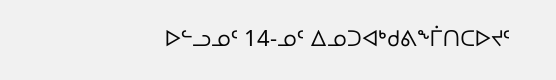ᐅᓪᓗᓄᑦ 14-ᓄᑦ ᐃᓄᑐᐊᒃᑯᕕᖕᒦᑎᑕᐅᔪᑦ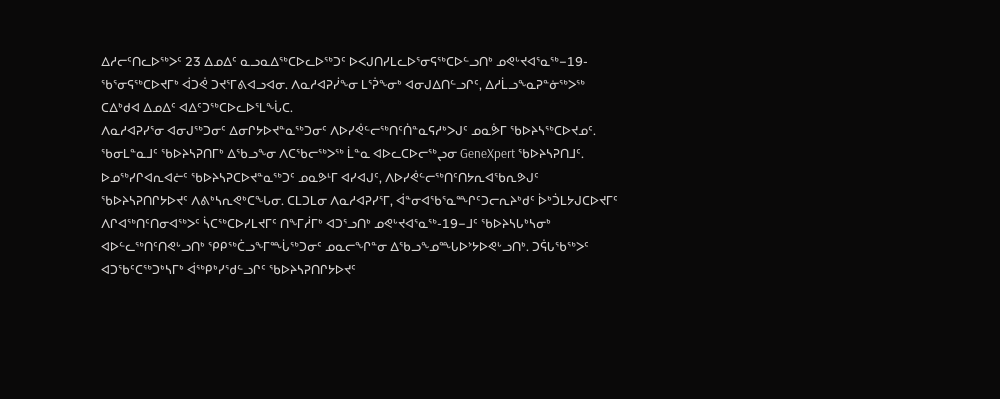ᐃᓱᓕᑦᑎᓚᐅᖅᐳᑦ 23 ᐃᓄᐃᑦ ᓇᓗᓇᐃᖅᑕᐅᓚᐅᖅᑐᑦ ᐅᐸᒍᑎᓯᒪᓚᐅᕐᓂᕋᖅᑕᐅᓪᓗᑎᒃ ᓄᕙᒡᔪᐊᕐᓇᖅ−19-ᖃᕐᓂᕋᖅᑕᐅᔪᒥᒃ ᐋᑐᕚ ᑐᔪᕐᒥᕕᐊᓗᐊᓂ. ᐱᓇᓱᐊᕈᓰᖕᓂ ᒪᕐᕉᖕᓂᒃ ᐊᓂᒍᐃᑎᓪᓗᒋᑦ, ᐃᓱᒫᓗᖕᓇᕈᓐᓃᖅᐳᖅ ᑕᐃᒃᑯᐊ ᐃᓄᐃᑦ ᐊᐃᑦᑐᖅᑕᐅᓚᐅᕐᒪᖔᑕ.
ᐱᓇᓱᐊᕈᓯᕐᓂ ᐊᓂᒍᖅᑐᓂᑦ ᐃᓂᒋᔭᐅᔪᓐᓇᖅᑐᓂᑦ ᐱᐅᓯᕚᓪᓕᖅᑎᑦᑏᓐᓇᕋᓱᒃᐳᒍᑦ ᓄᓇᕘᒥ ᖃᐅᔨᓴᖅᑕᐅᔪᓄᑦ.  ᖃᓂᒪᓐᓇᒧᑦ ᖃᐅᔨᓴᕈᑎᒥᒃ ᐃᖃᓗᖕᓂ ᐱᑕᖃᓕᖅᐳᖅ ᒫᓐᓇ ᐊᐅᓚᑕᐅᓕᖅᖢᓂ GeneXpert ᖃᐅᔨᓴᕈᑎᒧᑦ. ᐅᓄᖅᓯᒋᐊᕆᐊᓖᑦ ᖃᐅᔨᓴᕈᑕᐅᔪᓐᓇᖅᑐᑦ ᓄᓇᕗᒻᒥ ᐊᓯᐊᒍᑦ, ᐱᐅᓯᕚᓪᓕᖅᑎᑦᑎᔭᕆᐊᖃᕆᕗᒍᑦ ᖃᐅᔨᓴᕈᑎᒋᔭᐅᔪᑦ ᐱᕕᒃᓴᕆᕙᒃᑕᖓᓂ. ᑕᒪᑐᒪᓂ ᐱᓇᓱᐊᕈᓯᕐᒥ, ᐋᓐᓂᐊᖃᕐᓇᙱᑦᑐᓕᕆᔨᒃᑯᑦ ᐆᒃᑑᒪᔭᒍᑕᐅᔪᒥᑦ ᐱᒋᐊᖅᑎᑦᑎᓂᐊᖅᐳᑦ ᓵᑕᖅᑕᐅᓯᒪᔪᒥᑦ ᑎᖕᒥᓲᒥᒃ ᐊᑐᕐᓗᑎᒃ ᓄᕙᒡᔪᐊᕐᓇᖅ-19−ᒧᑦ ᖃᐅᔨᓴᒐᒃᓴᓂᒃ ᐊᐅᓪᓚᖅᑎᑦᑎᕙᒡᓗᑎᒃ ᕿᑭᖅᑖᓗᖕᒥᙶᖅᑐᓂᑦ ᓄᓇᓕᖏᓐᓂ ᐃᖃᓗᖕᓄᙵᐅᔾᔭᐅᕙᒡᓗᑎᒃ. ᑐᕌᒐᖃᖅᐳᑦ ᐊᑐᖃᑦᑕᖅᑐᒃᓴᒥᒃ ᐋᖅᑭᒃᓯᖁᓪᓗᒋᑦ ᖃᐅᔨᓴᕈᑎᒋᔭᐅᔪᑦ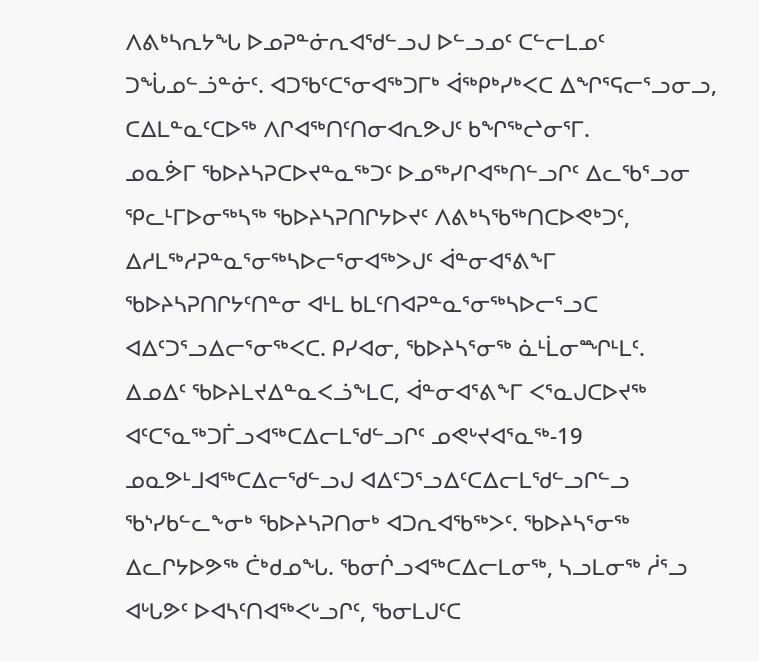ᐱᕕᒃᓴᕆᔭᖓ ᐅᓄᕈᓐᓃᕆᐊᖁᓪᓗᒍ ᐅᓪᓗᓄᑦ ᑕᓪᓕᒪᓄᑦ ᑐᖔᓄᓪᓘᓐᓃᑦ. ᐊᑐᖃᑦᑕᕐᓂᐊᖅᑐᒥᒃ ᐋᖅᑭᒃᓯᒃᐸᑕ ᐃᖏᕐᕋᓕᕐᓗᓂᓗ, ᑕᐃᒪᓐᓇᑦᑕᐅᖅ ᐱᒋᐊᖅᑎᑦᑎᓂᐊᕆᕗᒍᑦ ᑲᖏᖅᖠᓂᕐᒥ.
ᓄᓇᕘᒥ ᖃᐅᔨᓴᕈᑕᐅᔪᓐᓇᖅᑐᑦ ᐅᓄᖅᓯᒋᐊᖅᑎᓪᓗᒋᑦ ᐃᓚᖃᕐᓗᓂ ᕿᓚᒻᒥᐅᓂᖅᓴᖅ ᖃᐅᔨᓴᕈᑎᒋᔭᐅᔪᑦ ᐱᕕᒃᓴᖃᖅᑎᑕᐅᕙᒃᑐᑦ, ᐃᓱᒪᖅᓱᕈᓐᓇᕐᓂᖅᓴᐅᓕᕐᓂᐊᖅᐳᒍᑦ ᐋᓐᓂᐊᕐᕕᖕᒥ ᖃᐅᔨᓴᕈᑎᒋᔭᑦᑎᓐᓂ ᐊᒻᒪ ᑲᒪᑦᑎᐊᕈᓐᓇᕐᓂᖅᓴᐅᓕᕐᓗᑕ ᐊᐃᑦᑐᕐᓗᐃᓕᕐᓂᖅᐸᑕ. ᑭᓯᐊᓂ, ᖃᐅᔨᓴᕐᓂᖅ ᓈᒻᒫᓂᙱᒻᒪᑦ.
ᐃᓄᐃᑦ ᖃᐅᔨᒪᔪᐃᓐᓇᐸᓘᖕᒪᑕ, ᐋᓐᓂᐊᕐᕕᖕᒥ ᐸᕐᓇᒍᑕᐅᔪᖅ ᐊᑦᑕᕐᓇᖅᑐᒦᓗᐊᖅᑕᐃᓕᒪᖁᓪᓗᒋᑦ ᓄᕙᒡᔪᐊᕐᓇᖅ-19 ᓄᓇᕗᒻᒧᐊᖅᑕᐃᓕᖁᓪᓗᒍ ᐊᐃᑦᑐᕐᓗᐃᑦᑕᐃᓕᒪᖁᓪᓗᒋᓪᓗ ᖃᔅᓯᑲᓪᓚᖕᓂᒃ ᖃᐅᔨᓴᕈᑎᓂᒃ ᐊᑐᕆᐊᖃᖅᐳᑦ. ᖃᐅᔨᓴᕐᓂᖅ ᐃᓚᒋᔭᐅᕗᖅ ᑖᒃᑯᓄᖓ. ᖃᓂᒌᓗᐊᖅᑕᐃᓕᒪᓂᖅ, ᓴᓗᒪᓂᖅ ᓲᕐᓗ ᐊᒡᒐᕗᑦ ᐅᐊᓴᑦᑎᐊᖅᐸᒡᓗᒋᑦ, ᖃᓂᒪᒍᑦᑕ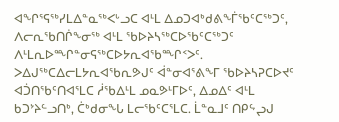ᐊᖏᕐᕋᖅᓯᒪᐃᓐᓇᖅᐸᒡᓗᑕ ᐊᒻᒪ ᐃᓄᑐᐊᒃᑯᕕᖕᒦᖃᑦᑕᖅᑐᑦ, ᐱᓕᕆᖃᑎᒌᖕᓂᖅ ᐊᒻᒪ ᖃᐅᔨᓴᖅᑕᐅᖃᑦᑕᖅᑐᑦ ᐱᒻᒪᕆᐅᙱᓐᓂᕋᖅᑕᐅᔭᕆᐊᖃᙱᑉᐳᑦ.
ᐳᐃᒍᖅᑕᐃᓕᒪᔭᕆᐊᖃᕆᕗᒍᑦ ᐋᓐᓂᐊᕐᕕᖕᒥ ᖃᐅᔨᓴᕈᑕᐅᔪᑦ ᐊᑑᑎᖃᑦᑎᐊᕐᒪᑕ ᓲᖃᐃᒻᒪ ᓄᓇᕗᒻᒥᐅᑦ, ᐃᓄᐃᑦ ᐊᒻᒪ ᑲᑐᔾᔨᓪᓗᑎᒃ, ᑖᒃᑯᓂᖓ ᒪᓕᖃᑦᑕᕐᒪᑕ. ᒫᓐᓇᒧᑦ ᑎᑭᖦᖢᒍ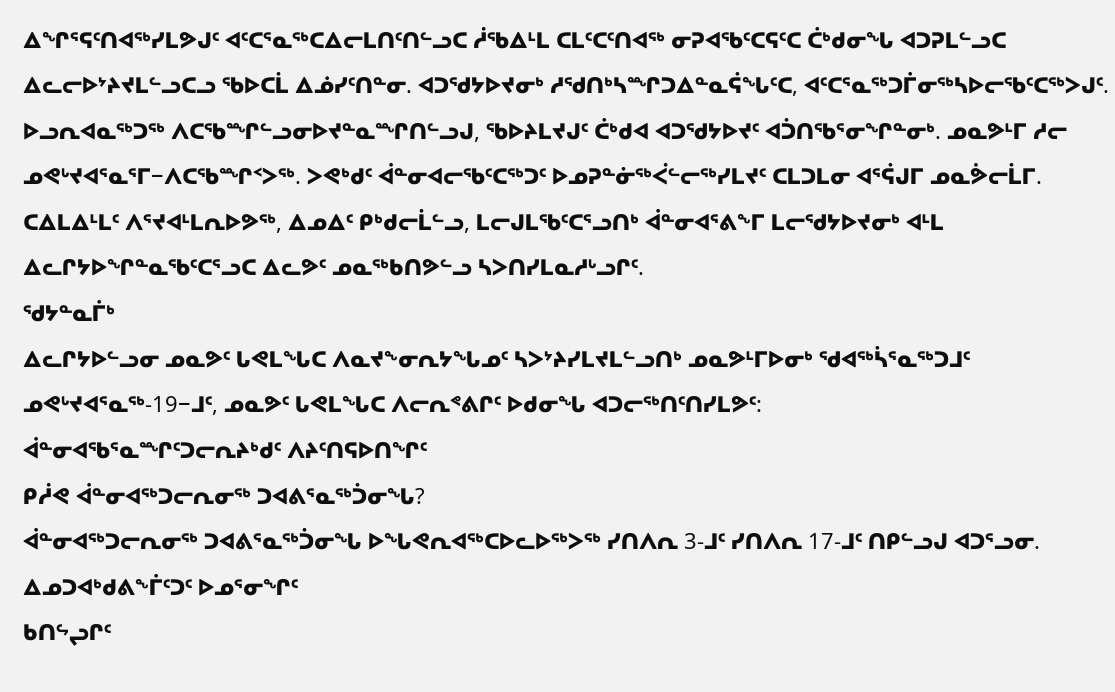ᐃᖏᕐᕋᑦᑎᐊᖅᓯᒪᕗᒍᑦ ᐊᑦᑕᕐᓇᖅᑕᐃᓕᒪᑎᑦᑎᓪᓗᑕ ᓲᖃᐃᒻᒪ ᑕᒪᑦᑕᑦᑎᐊᖅ ᓂᕈᐊᖃᑦᑕᕋᑦᑕ ᑖᒃᑯᓂᖓ ᐊᑐᕈᒪᓪᓗᑕ ᐃᓚᓕᐅᔾᔨᔪᒪᓪᓗᑕᓗ ᖃᐅᑕᒫ ᐃᓅᓯᑦᑎᓐᓂ. ᐊᑐᖁᔭᐅᔪᓂᒃ ᓱᖁᑎᒃᓴᙱᑐᐃᓐᓇᕌᖓᑦᑕ, ᐊᑦᑕᕐᓇᖅᑐᒦᓂᖅᓴᐅᓕᖃᑦᑕᖅᐳᒍᑦ.
ᐅᓗᕆᐊᓇᖅᑐᖅ ᐱᑕᖃᙱᓪᓗᓂᐅᔪᓐᓇᙱᑎᓪᓗᒍ, ᖃᐅᔨᒪᔪᒍᑦ ᑖᒃᑯᐊ ᐊᑐᖁᔭᐅᔪᑦ ᐊᑑᑎᖃᕐᓂᖏᓐᓂᒃ. ᓄᓇᕗᒻᒥ ᓱᓕ ᓄᕙᒡᔪᐊᕐᓇᕐᒥ−ᐱᑕᖃᙱᑉᐳᖅ. ᐳᕙᒃᑯᑦ ᐋᓐᓂᐊᓕᖃᑦᑕᖅᑐᑦ ᐅᓄᕈᓐᓃᖅᐹᓪᓕᖅᓯᒪᔪᑦ ᑕᒪᑐᒪᓂ ᐊᕐᕌᒍᒥ ᓄᓇᕘᓕᒫᒥ. ᑕᐃᒪᐃᒻᒪᑦ ᐱᕐᔪᐊᒻᒪᕆᐅᕗᖅ, ᐃᓄᐃᑦ ᑭᒃᑯᓕᒫᓪᓗ, ᒪᓕᒍᒪᖃᑦᑕᕐᓗᑎᒃ ᐋᓐᓂᐊᕐᕕᖕᒥ ᒪᓕᖁᔭᐅᔪᓂᒃ ᐊᒻᒪ ᐃᓚᒋᔭᐅᖏᓐᓇᖃᑦᑕᕐᓗᑕ ᐃᓚᕗᑦ ᓄᓇᖅᑲᑎᕗᓪᓗ ᓴᐳᑎᓯᒪᓇᓱᒡᓗᒋᑦ.
ᖁᔭᓐᓇᒦᒃ
ᐃᓚᒋᔭᐅᓪᓗᓂ ᓄᓇᕗᑦ ᒐᕙᒪᖓᑕ ᐱᓇᔪᖕᓂᕆᔭᖓᓄᑦ ᓴᐳᔾᔨᓯᒪᔪᒪᓪᓗᑎᒃ ᓄᓇᕗᒻᒥᐅᓂᒃ ᖁᐊᖅᓵᕐᓇᖅᑐᒧᑦ ᓄᕙᒡᔪᐊᕐᓇᖅ-19−ᒧᑦ, ᓄᓇᕗᑦ ᒐᕙᒪᖓᑕ ᐱᓕᕆᕝᕕᒋᑦ ᐅᑯᓂᖓ ᐊᑐᓕᖅᑎᑦᑎᓯᒪᕗᑦ:
ᐋᓐᓂᐊᖃᕐᓇᙱᑦᑐᓕᕆᔨᒃᑯᑦ ᐱᔨᑦᑎᕋᐅᑎᖏᑦ
ᑭᓲᕙ ᐋᓐᓂᐊᖅᑐᓕᕆᓂᖅ ᑐᐊᕕᕐᓇᖅᑑᓂᖓ?
ᐋᓐᓂᐊᖅᑐᓕᕆᓂᖅ ᑐᐊᕕᕐᓇᖅᑑᓂᖓ ᐅᖓᕙᕆᐊᖅᑕᐅᓚᐅᖅᐳᖅ ᓯᑎᐱᕆ 3-ᒧᑦ ᓯᑎᐱᕆ 17-ᒧᑦ ᑎᑭᓪᓗᒍ ᐊᑐᕐᓗᓂ.
ᐃᓄᑐᐊᒃᑯᕕᖕᒦᑦᑐᑦ ᐅᓄᕐᓂᖏᑦ
ᑲᑎᖦᖢᒋᑦ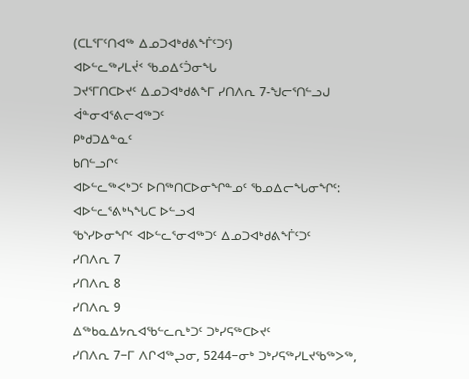(ᑕᒪᕐᒥᑦᑎᐊᖅ ᐃᓄᑐᐊᒃᑯᕕᖕᒦᑦᑐᑦ)
ᐊᐅᓪᓚᖅᓯᒪᔫᑉ ᖃᓄᐃᑦᑑᓂᖓ
ᑐᔪᕐᒥᑎᑕᐅᔪᑦ ᐃᓄᑐᐊᒃᑯᕕᖕᒥ ᓯᑎᐱᕆ 7-ᖑᓕᕐᑎᓪᓗᒍ
ᐋᓐᓂᐊᕐᕕᓕᐊᖅᑐᑦ
ᑭᒃᑯᑐᐃᓐᓇᑦ
ᑲᑎᓪᓗᒋᑦ
ᐊᐅᓪᓚᖅᐸᒃᑐᑦ ᐅᑎᖅᑎᑕᐅᓂᖏᓐᓄᑦ ᖃᓄᐃᓕᖓᓂᖏᑦ:
ᐊᐅᓪᓚᕐᕕᒃᓴᖓᑕ ᐅᓪᓗᐊ
ᖃᔅᓯᐅᓂᖏᑦ ᐊᐅᓪᓚᕐᓂᐊᖅᑐᑦ ᐃᓄᑐᐊᒃᑯᕕᖕᒦᑦᑐᑦ
ᓯᑎᐱᕆ 7
ᓯᑎᐱᕆ 8
ᓯᑎᐱᕆ 9
ᐃᖅᑲᓇᐃᔭᕆᐊᖃᓪᓚᕆᒃᑐᑦ ᑐᒃᓯᕋᖅᑕᐅᔪᑦ
ᓯᑎᐱᕆ 7−ᒥ ᐱᒋᐊᖅᖢᓂ, 5244−ᓂᒃ ᑐᒃᓯᕋᖅᓯᒪᔪᖃᖅᐳᖅ,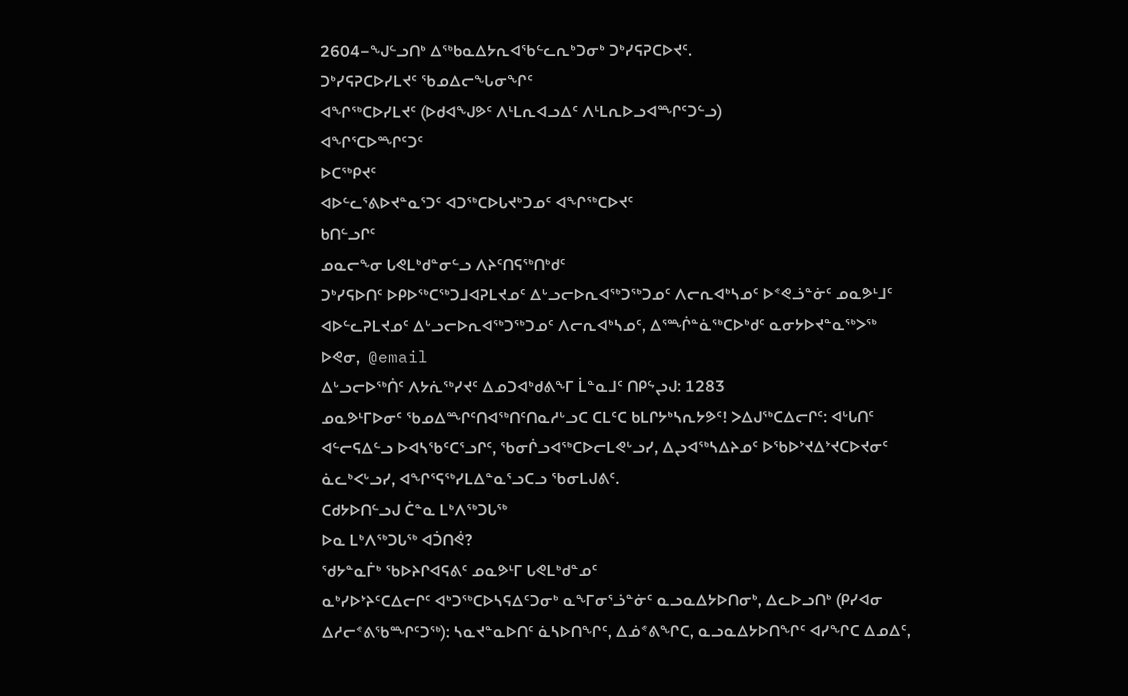2604−ᖑᓪᓗᑎᒃ ᐃᖅᑲᓇᐃᔭᕆᐊᖃᓪᓚᕆᒃᑐᓂᒃ ᑐᒃᓯᕋᕈᑕᐅᔪᑦ.
ᑐᒃᓯᕋᕈᑕᐅᓯᒪᔪᑦ ᖃᓄᐃᓕᖓᓂᖏᑦ
ᐊᖏᖅᑕᐅᓯᒪᔪᑦ (ᐅᑯᐊᖑᕗᑦ ᐱᒻᒪᕆᐊᓗᐃᑦ ᐱᒻᒪᕆᐅᓗᐊᙱᑦᑐᓪᓗ)
ᐊᖏᕐᑕᐅᙱᑦᑐᑦ
ᐅᑕᖅᑭᔪᑦ
ᐊᐅᓪᓚᕐᕕᐅᔪᓐᓇᕐᑐᑦ ᐊᑐᖅᑕᐅᒐᔪᒃᑐᓄᑦ ᐊᖏᖅᑕᐅᔪᑦ
ᑲᑎᓪᓗᒋᑦ
ᓄᓇᓕᖕᓂ ᒐᕙᒪᒃᑯᓐᓂᓪᓗ ᐱᔨᑦᑎᕋᖅᑎᒃᑯᑦ
ᑐᒃᓯᕋᐅᑎᑦ ᐅᑭᐅᖅᑕᖅᑐᒧᐊᕈᒪᔪᓄᑦ ᐃᒡᓗᓕᐅᕆᐊᖅᑐᖅᑐᓄᑦ ᐱᓕᕆᐊᒃᓴᓄᑦ ᐅᕝᕙᓘᓐᓃᑦ ᓄᓇᕗᒻᒧᑦ ᐊᐅᓪᓚᕈᒪᔪᓄᑦ ᐃᒡᓗᓕᐅᕆᐊᖅᑐᖅᑐᓄᑦ ᐱᓕᕆᐊᒃᓴᓄᑦ, ᐃᕐᙲᓐᓈᖅᑕᐅᒃᑯᑦ ᓇᓂᔭᐅᔪᓐᓇᖅᐳᖅ ᐅᕙᓂ,  @email
ᐃᒡᓗᓕᐅᖅᑏᑦ ᐱᔭᕇᖅᓯᔪᑦ ᐃᓄᑐᐊᒃᑯᕕᖕᒥ ᒫᓐᓇᒧᑦ ᑎᑭᖦᖢᒍ: 1283
ᓄᓇᕗᒻᒥᐅᓂᑦ ᖃᓄᐃᙱᑦᑎᐊᖅᑎᑦᑎᓇᓱᒡᓗᑕ ᑕᒪᑦᑕ ᑲᒪᒋᔭᒃᓴᕆᔭᕗᑦ! ᐳᐃᒍᖅᑕᐃᓕᒋᑦ: ᐊᒡᒐᑎᑦ ᐊᓪᓕᕋᐃᓪᓗ ᐅᐊᓴᖃᑦᑕᕐᓗᒋᑦ, ᖃᓂᒌᓗᐊᖅᑕᐅᓕᒪᕙᒡᓗᓯ, ᐃᖢᐊᖅᓴᐃᔨᓄᑦ ᐅᖃᐅᔾᔪᐃᔾᔪᑕᐅᔪᓂᑦ ᓈᓚᒃᐸᒡᓗᓯ, ᐊᖏᕐᕋᖅᓯᒪᐃᓐᓇᕐᓗᑕᓗ ᖃᓂᒪᒍᕕᑦ.
ᑕᑯᔭᐅᑎᓪᓗᒍ ᑖᓐᓇ ᒪᒃᐱᖅᑐᒐᖅ
ᐅᓇ ᒪᒃᐱᖅᑐᒐᖅ ᐊᑑᑎᕚ?
ᖁᔭᓐᓇᒦᒃ ᖃᐅᔨᒋᐊᕋᕕᑦ ᓄᓇᕗᒻᒥ ᒐᕙᒪᒃᑯᓐᓄᑦ
ᓇᒃᓯᐅᔾᔨᑦᑕᐃᓕᒋᑦ ᐊᒃᑐᖅᑕᐅᓴᕋᐃᑦᑐᓂᒃ ᓇᖕᒥᓂᕐᓘᓐᓃᑦ ᓇᓗᓇᐃᔭᐅᑎᓂᒃ, ᐃᓚᐅᓗᑎᒃ (ᑭᓯᐊᓂ ᐃᓱᓕᕝᕕᖃᙱᑦᑐᖅ): ᓴᓇᔪᓐᓇᐅᑎᑦ ᓈᓴᐅᑎᖏᑦ, ᐃᓅᕝᕕᖏᑕ, ᓇᓗᓇᐃᔭᐅᑎᖏᑦ ᐊᓯᖏᑕ ᐃᓄᐃᑦ,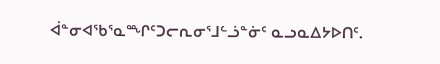ᐋᓐᓂᐊᖃᕐᓇᙱᑦᑐᓕᕆᓂᕐᒧᓪᓘᓐᓃᑦ ᓇᓗᓇᐃᔭᐅᑎᑦ.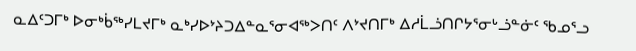ᓇᐃᑦᑐᒥᒃ ᐅᓂᒃᑳᖅᓯᒪᔪᒥᒃ ᓇᒃᓯᐅᔾᔨᑐᐃᓐᓇᕐᓂᐊᖅᐳᑎᑦ ᐱᔾᔪᑎᒥᒃ ᐃᓱᒫᓘᑎᒋᔭᕐᓂᒡᓘᓐᓃᑦ ᖃᓄᕐᓗ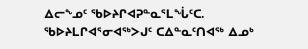ᐃᓕᖕᓄᑦ ᖃᐅᔨᒋᐊᕈᓐᓇᕐᒪᖔᑦᑕ. ᖃᐅᔨᒪᒋᐊᕐᓂᐊᖅᐳᒍᑦ ᑕᐃᓐᓇᑦᑎᐊᖅ ᐃᓄᒃ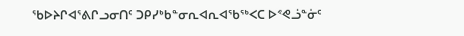ᖃᐅᔨᒋᐊᕐᕕᒋᓗᓂᑎᑦ ᑐᑭᓯᒃᑲᓐᓂᕆᐊᕆᐊᖃᖅᐸᑕ ᐅᕝᕙᓘᓐᓃᑦ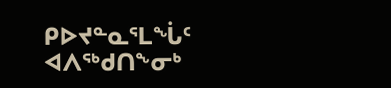ᑭᐅᔪᓐᓇᕐᒪᖔᑦ ᐊᐱᖅᑯᑎᖕᓂᒃ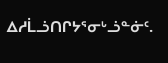ᐃᓱᒫᓘᑎᒋᔭᕐᓂᒡᓘᓐᓃᑦ.